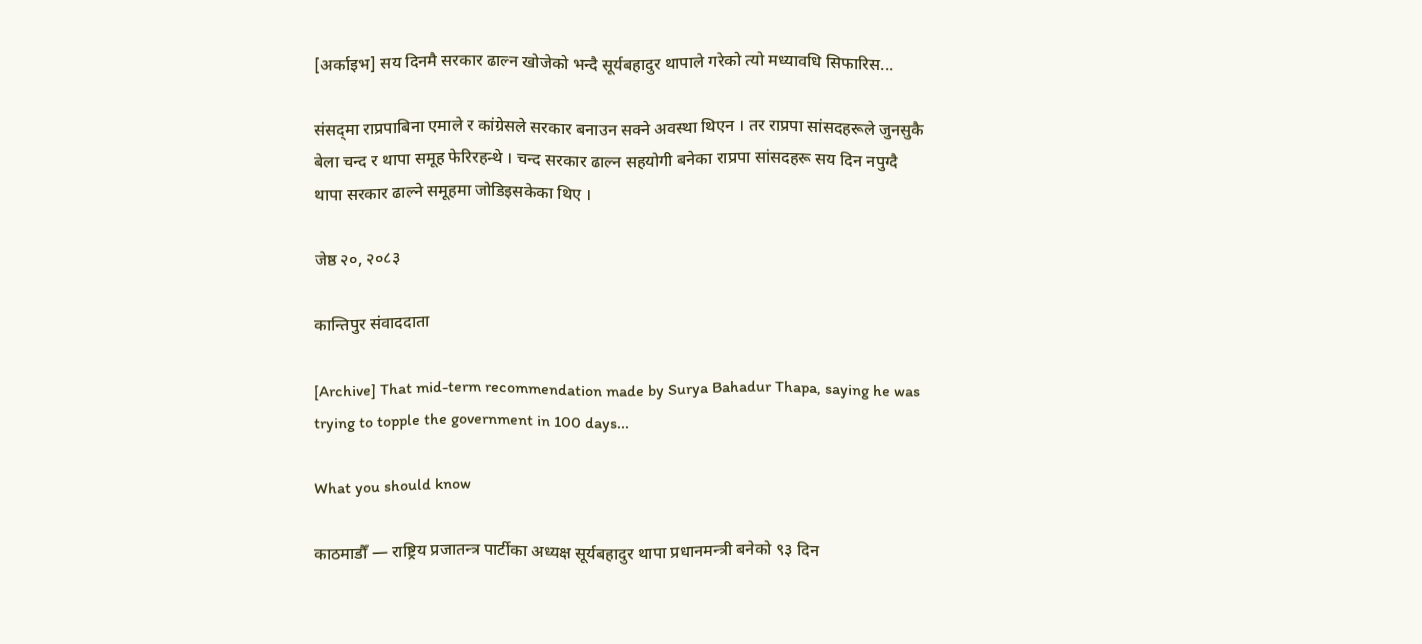[अर्काइभ] सय दिनमै सरकार ढाल्न खोजेको भन्दै सूर्यबहादुर थापाले गरेको त्यो मध्यावधि सिफारिस...

संसद‍्मा राप्रपाबिना एमाले र कांग्रेसले सरकार बनाउन सक्ने अवस्था थिएन । तर राप्रपा सांसदहरूले जुनसुकै बेला चन्द र थापा समूह फेरिरहन्थे । चन्द सरकार ढाल्न सहयोगी बनेका राप्रपा सांसदहरू सय दिन नपुग्दै थापा सरकार ढाल्ने समूहमा जोडिइसकेका थिए ।

जेष्ठ २०, २०८३

कान्तिपुर संवाददाता

[Archive] That mid-term recommendation made by Surya Bahadur Thapa, saying he was trying to topple the government in 100 days...

What you should know

काठमाडौँ — राष्ट्रिय प्रजातन्त्र पार्टीका अध्यक्ष सूर्यबहादुर थापा प्रधानमन्त्री बनेको ९३ दिन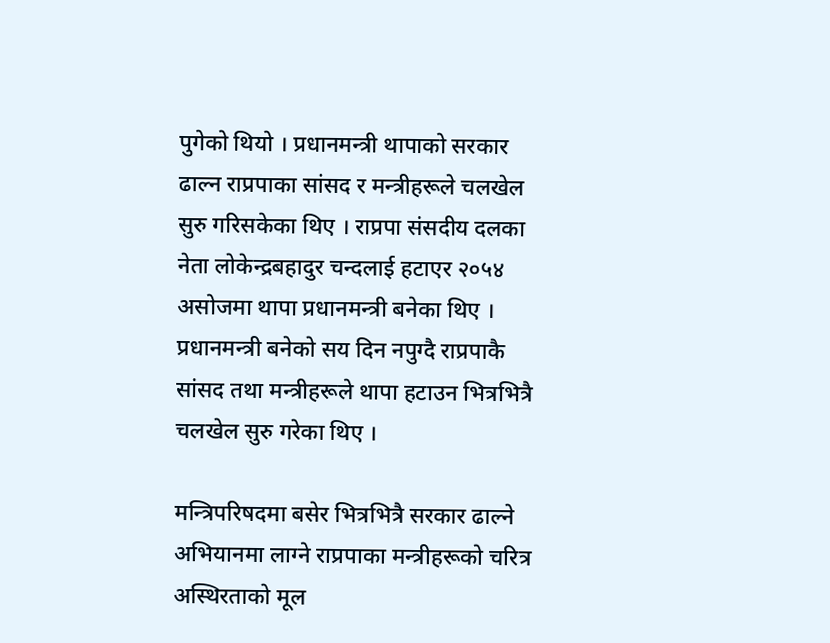पुगेको थियो । प्रधानमन्त्री थापाको सरकार ढाल्न राप्रपाका सांसद र मन्त्रीहरूले चलखेल सुरु गरिसकेका थिए । राप्रपा संसदीय दलका नेता लोकेन्द्रबहादुर चन्दलाई हटाएर २०५४ असोजमा थापा प्रधानमन्त्री बनेका थिए । प्रधानमन्त्री बनेको सय दिन नपुग्दै राप्रपाकै सांसद तथा मन्त्रीहरूले थापा हटाउन भित्रभित्रै चलखेल सुरु गरेका थिए ।

मन्त्रिपरिषदमा बसेर भित्रभित्रै सरकार ढाल्ने अभियानमा लाग्ने राप्रपाका मन्त्रीहरूको चरित्र अस्थिरताको मूल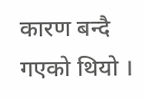कारण बन्दै गएको थियो ।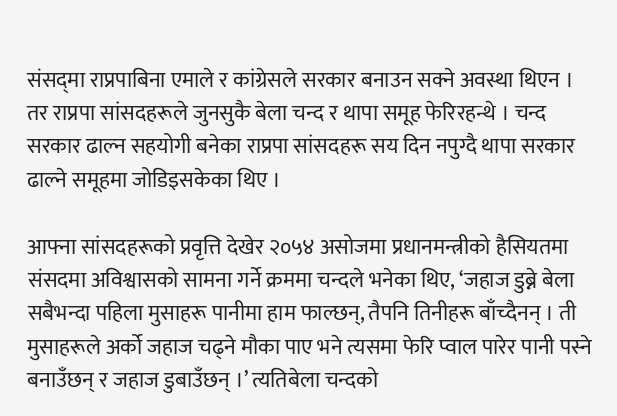संसद‍्मा राप्रपाबिना एमाले र कांग्रेसले सरकार बनाउन सक्ने अवस्था थिएन । तर राप्रपा सांसदहरूले जुनसुकै बेला चन्द र थापा समूह फेरिरहन्थे । चन्द सरकार ढाल्न सहयोगी बनेका राप्रपा सांसदहरू सय दिन नपुग्दै थापा सरकार ढाल्ने समूहमा जोडिइसकेका थिए ।

आफ्ना सांसदहरूको प्रवृत्ति देखेर २०५४ असोजमा प्रधानमन्त्रीको हैसियतमा संसदमा अविश्वासको सामना गर्ने क्रममा चन्दले भनेका थिए, ‘जहाज डुब्ने बेला सबैभन्दा पहिला मुसाहरू पानीमा हाम फाल्छन्, तैपनि तिनीहरू बाँच्दैनन् । ती मुसाहरूले अर्को जहाज चढ्ने मौका पाए भने त्यसमा फेरि प्वाल पारेर पानी पस्ने बनाउँछन् र जहाज डुबाउँछन् ।’ त्यतिबेला चन्दको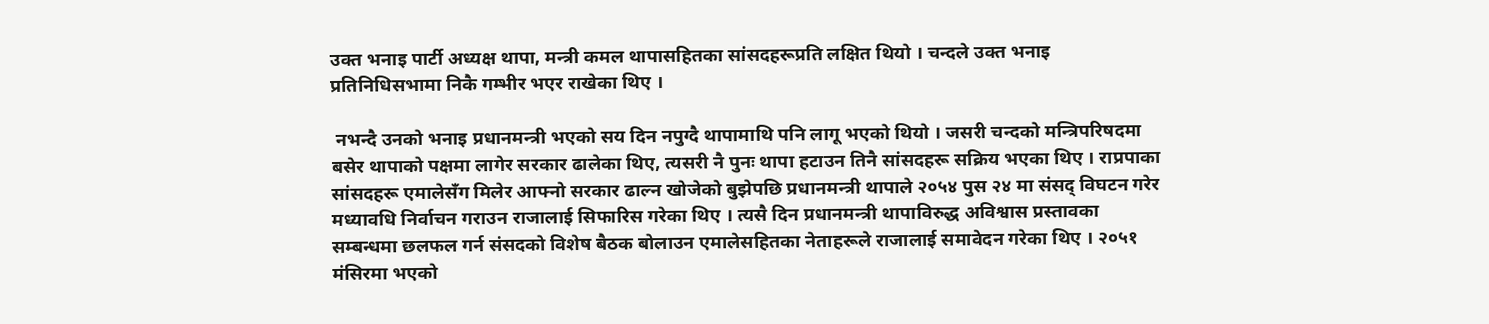उक्त भनाइ पार्टी अध्यक्ष थापा, मन्त्री कमल थापासहितका सांसदहरूप्रति लक्षित थियो । चन्दले उक्त भनाइ प्रतिनिधिसभामा निकै गम्भीर भएर राखेका थिए ।

 नभन्दै उनको भनाइ प्रधानमन्त्री भएको सय दिन नपुग्दै थापामाथि पनि लागू भएको थियो । जसरी चन्दको मन्त्रिपरिषदमा बसेर थापाको पक्षमा लागेर सरकार ढालेका थिए, त्यसरी नै पुनः थापा हटाउन तिनै सांसदहरू सक्रिय भएका थिए । राप्रपाका सांसदहरू एमालेसँग मिलेर आफ्नो सरकार ढाल्न खोजेको बुझेपछि प्रधानमन्त्री थापाले २०५४ पुस २४ मा संसद् विघटन गरेर मध्यावधि निर्वाचन गराउन राजालाई सिफारिस गरेका थिए । त्यसै दिन प्रधानमन्त्री थापाविरुद्ध अविश्वास प्रस्तावका सम्बन्धमा छलफल गर्न संसदको विशेष बैठक बोलाउन एमालेसहितका नेताहरूले राजालाई समावेदन गरेका थिए । २०५१ मंसिरमा भएको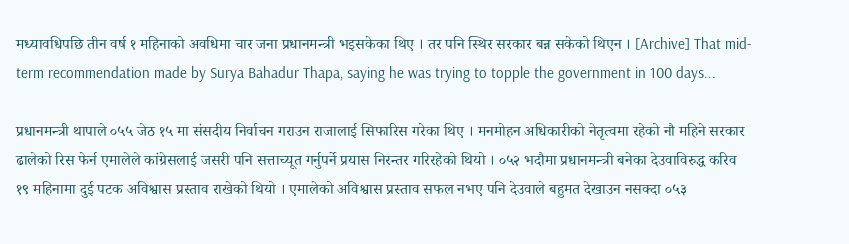मध्यावधिपछि तीन वर्ष १ महिनाको अवधिमा चार जना प्रधानमन्त्री भइसकेका थिए । तर पनि स्थिर सरकार बन्न सकेको थिएन । [Archive] That mid-term recommendation made by Surya Bahadur Thapa, saying he was trying to topple the government in 100 days...

प्रधानमन्त्री थापाले ०५५ जेठ १५ मा संसदीय निर्वाचन गराउन राजालाई सिफारिस गरेका थिए । मनमोहन अधिकारीको नेतृत्वमा रहेको नौ महिने सरकार ढालेको रिस फेर्न एमालेले कांग्रेसलाई जसरी पनि सत्ताच्यूत गर्नुपर्ने प्रयास निरन्तर गरिरहेको थियो । ०५२ भदौमा प्रधानमन्त्री बनेका देउवाविरुद्ध करिव १९ महिनामा दुई पटक अविश्वास प्रस्ताव राखेको थियो । एमालेको अविश्वास प्रस्ताव सफल नभए पनि देउवाले बहुमत देखाउन नसक्दा ०५३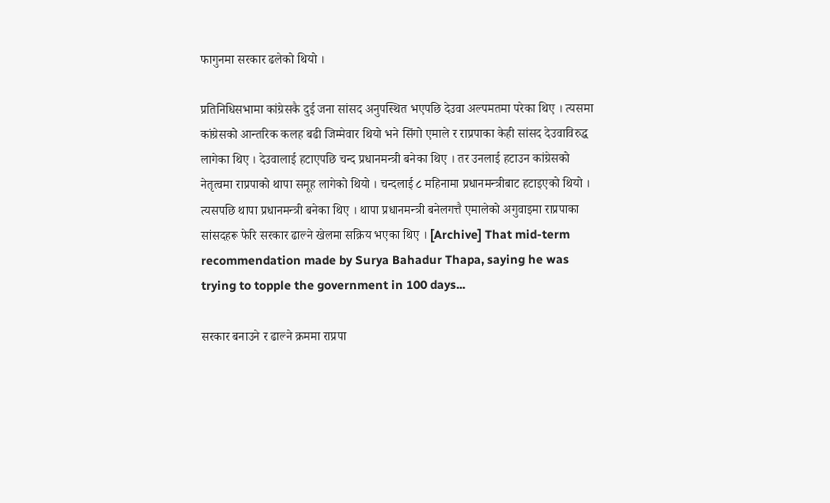फागुनमा सरकार ढलेको थियो ।

प्रतिनिधिसभामा कांग्रेसकै दुई जना सांसद अनुपस्थित भएपछि देउवा अल्पमतमा परेका थिए । त्यसमा कांग्रेसको आन्तरिक कलह बढी जिम्मेवार थियो भने सिंगो एमाले र राप्रपाका केही सांसद देउवाविरुद्ध लागेका थिए । देउवालाई हटाएपछि चन्द प्रधानमन्त्री बनेका थिए । तर उनलाई हटाउन कांग्रेसको नेतृत्वमा राप्रपाको थापा समूह लागेको थियो । चन्दलाई ८ महिनामा प्रधानमन्त्रीबाट हटाइएको थियो । त्यसपछि थापा प्रधानमन्त्री बनेका थिए । थापा प्रधानमन्त्री बनेलगत्तै एमालेको अगुवाइमा राप्रपाका सांसदहरू फेरि सरकार ढाल्ने खेलमा सक्रिय भएका थिए । [Archive] That mid-term recommendation made by Surya Bahadur Thapa, saying he was trying to topple the government in 100 days...

सरकार बनाउने र ढाल्ने क्रममा राप्रपा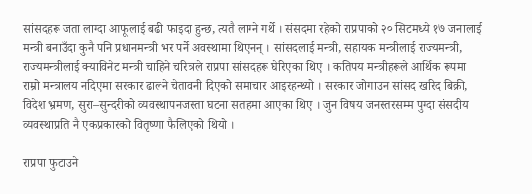सांसदहरू जता लाग्दा आफूलाई बढी फाइदा हुन्छ, त्यतै लाग्ने गर्थे । संसदमा रहेको राप्रपाको २० सिटमध्ये १७ जनालाई मन्त्री बनाउँदा कुनै पनि प्रधानमन्त्री भर पर्ने अवस्थामा थिएनन् । सांसदलाई मन्त्री, सहायक मन्त्रीलाई राज्यमन्त्री, राज्यमन्त्रीलाई क्याविनेट मन्त्री चाहिने चरित्रले राप्रपा सांसदहरू घेरिएका थिए । कतिपय मन्त्रीहरूले आर्थिक रूपमा राम्रो मन्त्रालय नदिएमा सरकार ढाल्ने चेतावनी दिएको समाचार आइरहन्थ्यो । सरकार जोगाउन सांसद खरिद बिक्री, विदेश भ्रमण, सुरा–सुन्दरीको व्यवस्थापनजस्ता घटना सतहमा आएका थिए । जुन विषय जनस्तरसम्म पुग्दा संसदीय व्यवस्थाप्रति नै एकप्रकारको वितृष्णा फैलिएको थियो ।

राप्रपा फुटाउने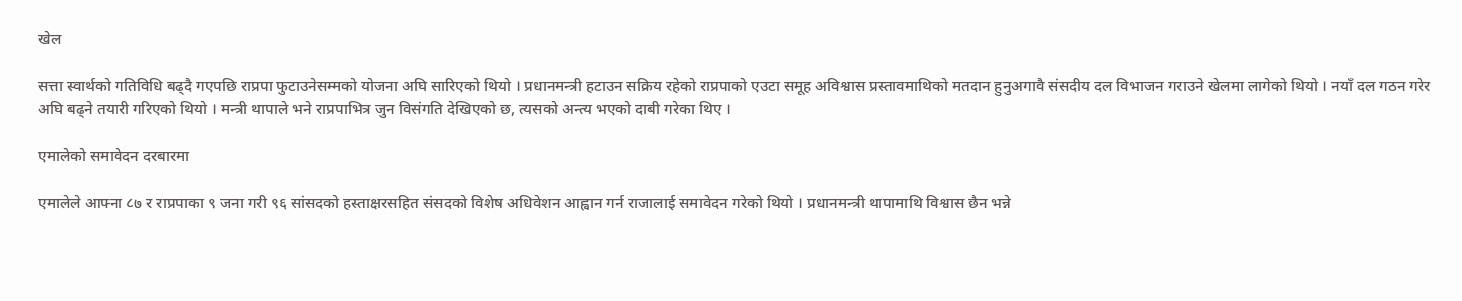खेल

सत्ता स्वार्थको गतिविधि बढ्दै गएपछि राप्रपा फुटाउनेसम्मको योजना अघि सारिएको थियो । प्रधानमन्त्री हटाउन सक्रिय रहेको राप्रपाको एउटा समूह अविश्वास प्रस्तावमाथिको मतदान हुनुअगावै संसदीय दल विभाजन गराउने खेलमा लागेको थियो । नयाँ दल गठन गरेर अघि बढ्ने तयारी गरिएको थियो । मन्त्री थापाले भने राप्रपाभित्र जुन विसंगति देखिएको छ, त्यसको अन्त्य भएको दाबी गरेका थिए ।

एमालेको समावेदन दरबारमा

एमालेले आफ्ना ८७ र राप्रपाका ९ जना गरी ९६ सांसदको हस्ताक्षरसहित संसदको विशेष अधिवेशन आह्वान गर्न राजालाई समावेदन गरेको थियो । प्रधानमन्त्री थापामाथि विश्वास छैन भन्ने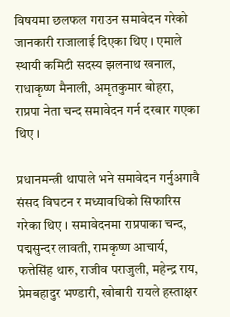विषयमा छलफल गराउन समावेदन गरेको जानकारी राजालाई दिएका थिए । एमाले स्थायी कमिटी सदस्य झलनाथ खनाल, राधाकृष्ण मैनाली, अमृतकुमार बोहरा, राप्रपा नेता चन्द समावेदन गर्न दरबार गएका थिए ।

प्रधानमन्त्री थापाले भने समावेदन गर्नुअगावै संसद विघटन र मध्यावधिको सिफारिस गरेका थिए । समावेदनमा राप्रपाका चन्द, पद्मसुन्दर लावती, रामकृष्ण आचार्य, फत्तेसिंह थारु, राजीव पराजुली, महेन्द्र राय, प्रेमबहादुर भण्डारी, खोबारी रायले हस्ताक्षर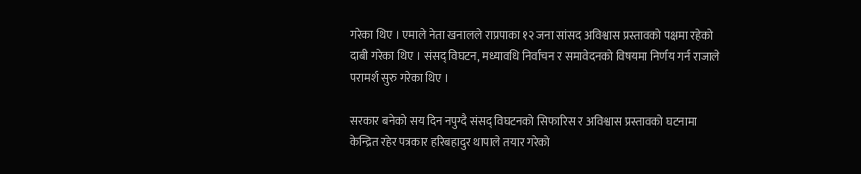गरेका थिए । एमाले नेता खनालले राप्रपाका १२ जना सांसद अविश्वास प्रस्तावको पक्षमा रहेको दाबी गरेका थिए । संसद् विघटन, मध्यावधि निर्वाचन र समावेदनको विषयमा निर्णय गर्न राजाले परामर्श सुरु गरेका थिए ।

सरकार बनेको सय दिन नपुग्दै संसद् विघटनको सिफारिस र अविश्वास प्रस्तावको घटनामा केन्द्रित रहेर पत्रकार हरिबहादुर थापाले तयार गरेको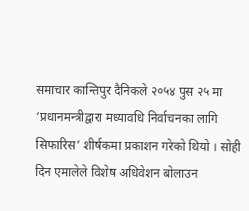समाचार कान्तिपुर दैनिकले २०५४ पुस २५ मा ‘प्रधानमन्त्रीद्वारा मध्यावधि निर्वाचनका लागि सिफारिस’ शीर्षकमा प्रकाशन गरेको थियो । सोही दिन एमालेले विशेष अधिवेशन बोलाउन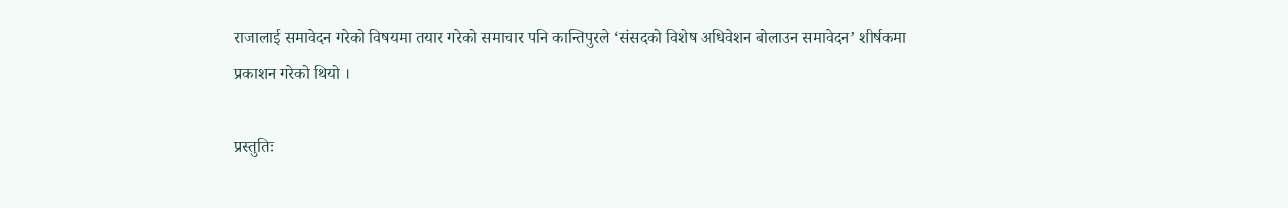राजालाई समावेदन गरेको विषयमा तयार गरेको समाचार पनि कान्तिपुरले ‘संसदको विशेष अधिवेशन बोलाउन समावेदन’ शीर्षकमा प्रकाशन गरेको थियो ।

प्रस्तुतिः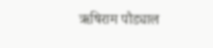ऋषिराम पौड्याल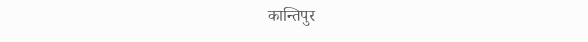कान्तिपुर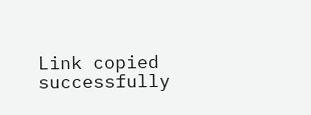Link copied successfully